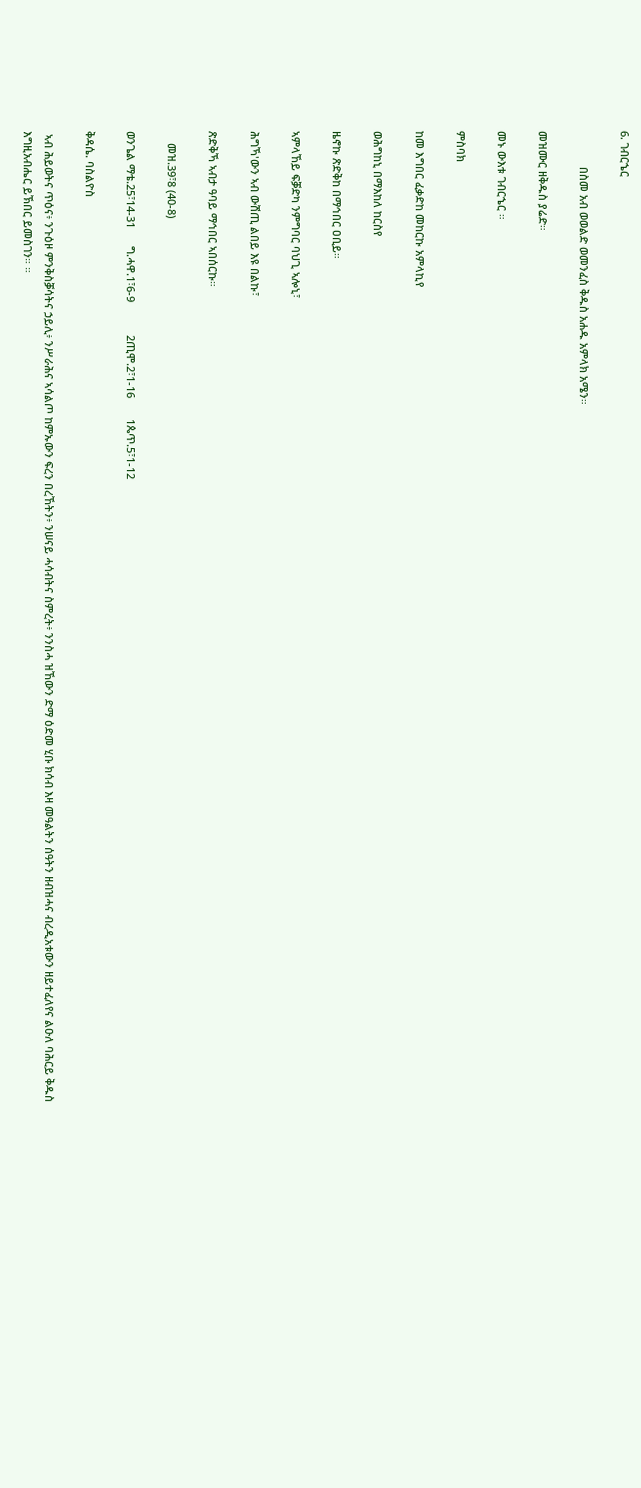6. ገብርኄር

            በስመ አብ ወወልድ ወመንፈስ ቅዱስ አሐዱ አምላክ አሜን።

መዝሙር ዘቅዱስ ያሬድ።

መኑ ውእቱ ገብርኄር ።

ምስባክ

ከመ እግበር ፈቃድከ መከርኩ አምላኪየ

ወሕግከኒ በማእከለ ከርስየ

ዜኖኩ ጽድቅከ በማኅበር ዐቢይ።

ኣምላኸይ ፍቓድካ ንምግባር ባህጊ ኣሎኒ፣

ሕግኻ'ውን ኣብ ውሽጢ ልበይ እዩ በልኩ፣

ጽድቅኻ ኣብታ ዓባይ ማኅበር ኣበሰርኩ።

    መዝ.39፣8 (40-8)

ወንጌል ማቴ.25፣14-31      ግ.ሓዋ.1፣6-9           2ጢሞ.2፣1-16       1ጴጥ.5፣1-12

ቅዳሴ. ባስልዮስ

 ኣብ ሕይወትና ጥዕና፥ ንጉዕዞ ምንቅስቓሳትና ኃይሊ፥ ንሥራሕና ኣሳልጦ ከምኡውን ፍረን በረኸትን፥ ንሠናይ ሓሳብትና ስምረት፥ ንንስሓ ዝኸውን ድማ ዕድመ ሂቡ ክሳብ እዛ መዓልትን ሰዓትን ዘብዝሓና ብረዲአቱውን ዘይተፈለየና ልዑለ ባሕርይ ቅዱስ እግዚአብሔር ይኽበር ይመስገን። ።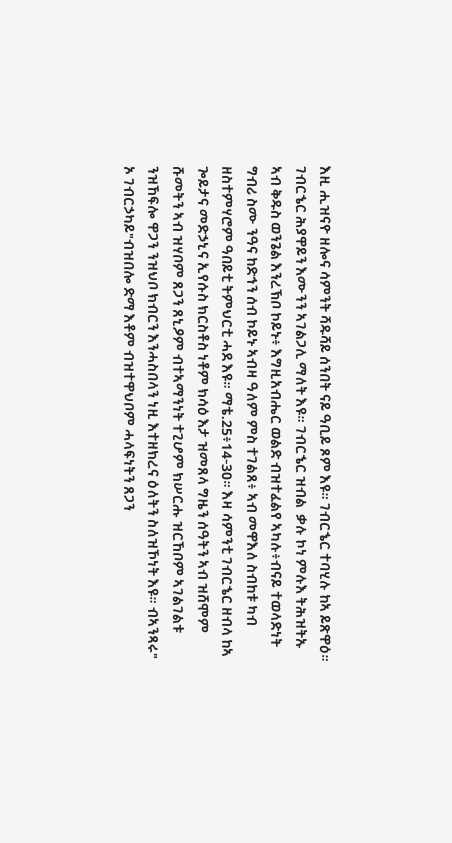እዚ ሒዝናዮ ዘሎና ሳምንት ሻዱሻይ ሰንበት ናይ ዓቢይ ጾም እዩ። ገብርኄር ተባሂሉ ከኣ ይጽዋዕ። ገብርኄር ሕያዋይን እሙንን ኣገልጋሊ ማለት እዩ። ገብርኄር ዝብል  ቃሉ ኮነ ምሉእ ትሕዝትኡ ኣብ ቅዱስ ወንጌል እንረኽቦ ኮይኑ፥ እግዚአብሔር ወልድ ብዝተፈልየ ኣካሉ፥ብናይ ተወላድነት ግብሪ ስሙ ንዓና ከድኅን ሰብ ኮይኑ ኣብዛ ዓለም ምስ ተገልጸ፥ ኣብ መዋእለ ስብከቱ ካብ ዘስተምሃሮም ዓበይቲ ትምህርቲ ሓደ እዩ። ማቴ.25፥14-30። እዛ ሳምንቲ ገብርኄር ዘብላ ከኣ ጐይታና መድኃኒና ኢየሱስ ክርስቶስ ነቶም ክሳዕ እታ ዝመጸላ ግዜን ሰዓትን ኣብ ዝሸሞም ሹመትን ኣብ ዝሃቦም ጸጋን ጸኒዖም ብተኣማንነት ተጊሆም ክሠርሑ ዝርኸቦም ኣገልገልቱ ንዝኸፍሎ ዋጋን ንዝህቦ ክብርን እንሓስበላን ነዚ እተዘክረና ዕለትን ስለዝኾነት እዩ። ብኣንጻሩ" ኦ ገብርኃካይ"ብዝበሎ ድማ እቶም ብዝተዋህቦም ሓላፍነትን ጸጋን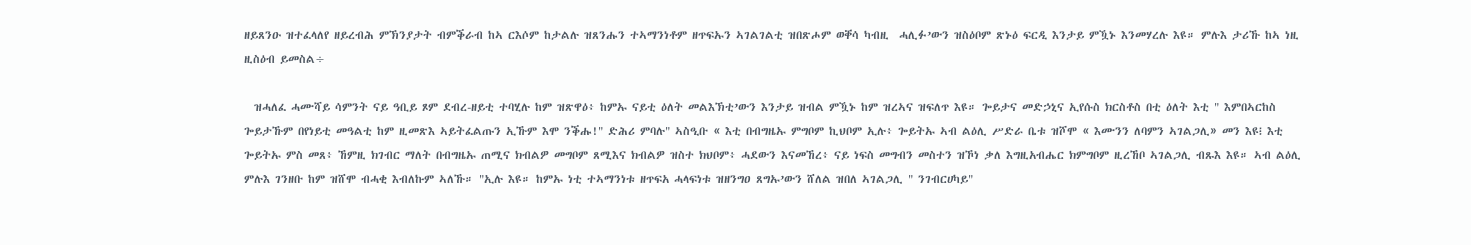ዘይጸንዑ ዝተፈላለየ ዘይረብሕ ምኽንያታት ብምቕራብ ከኣ ርእሶም ከታልሉ ዝጸንሑን ተኣማንነቶም ዘጥፍኡን ኣገልገልቲ ዝበጽሖም ወቐሳ ካብዚ  ሓሊፉ’ውን ዝስዕቦም ጽኑዕ ፍርዲ እንታይ ምዃኑ እንመሃረሉ እዩ። ምሉእ ታሪኹ ከኣ ነዚ ዚስዕብ ይመስል÷

  ዝሓለፈ ሓሙሻይ ሳምንት ናይ ዓቢይ ጾም ደብረ-ዘይቲ ተባሂሉ ከም ዝጽዋዕ፥ ከምኡ ናይቲ ዕለት መልእኽቲ’ውን እንታይ ዝብል ምዃኑ ከም ዝረኣና ዝፍለጥ እዩ። ጐይታና መድኃኒና ኢየሱስ ክርስቶስ በቲ ዕለት እቲ " እምበኣርከስ ጐይታኹም በየነይቲ መዓልቲ ከም ዚመጽእ ኣይትፈልጡን ኢኹም እሞ ንቕሑ!" ድሕሪ ምባሉ" ኣስዒቡ « እቲ በብግዜኡ ምግቦም ኪህቦም ኢሉ፥ ጐይትኡ ኣብ ልዕሊ ሥድራ ቤቱ ዝሾሞ « እሙንን ለባምን ኣገልጋሊ» መን እዩ᎒ እቲ ጐይትኡ ምስ መጸ፥ ኸምዚ ክገብር ማለት በብግዜኡ ጠሚና ክብልዎ መግቦም ጸሚእና ክብልዎ ዝስተ ክህቦም፥ ሓደውን እናመኸረ፥ ናይ ነፍስ መግብን መስተን ዝኾነ ቃለ እግዚአብሔር ክምግቦም ዚረኸቦ ኣገልጋሊ ብጹእ እዩ። ኣብ ልዕሊ  ምሉእ ገንዘቡ ከም ዝሸሞ ብሓቂ እብለኩም ኣለኹ። "ኢሉ እዩ። ከምኡ ነቲ ተኣማንነቱ ዘጥፍአ ሓላፍነቱ ዝዘንግዐ ጸግኡ’ውን ሸለል ዝበለ ኣገልጋሊ " ንገብርሀካይ"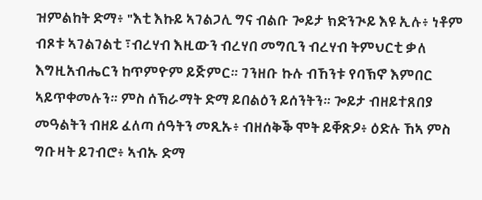ዝምልከት ድማ፥ "እቲ እኩይ ኣገልጋሊ ግና ብልቡ ጐይታ ክድንጒይ እዩ ኢሉ፥ ነቶም ብጾቱ ኣገልገልቲ ፣ብረሃብ እዚውን ብረሃበ መግቢን ብረሃብ ትምህርቲ ቃለ እግዚአብሔርን ከጥምዮም ይጅምር። ገንዘቡ ኩሉ ብኸንቱ የባኽኖ እምበር ኣይጥቀመሉን። ምስ ሰኽራማት ድማ ይበልዕን ይሰንትን። ጐይታ ብዘይተጸበያ መዓልትን ብዘይ ፈለጣ ሰዓትን መጺኡ፥ ብዘሰቅቕ ሞት ይቐጽዖ፥ ዕድሉ ኸኣ ምስ ግቡዛት ይገብሮ፥ ኣብኡ ድማ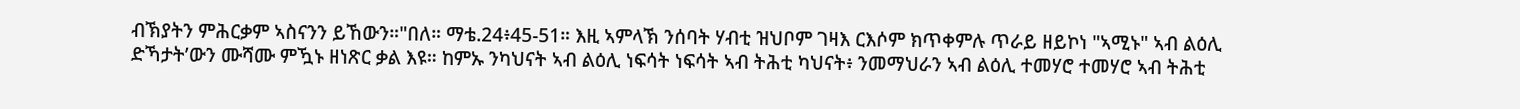ብኽያትን ምሕርቃም ኣስናንን ይኸውን።"በለ። ማቴ.24፥45-51። እዚ ኣምላኽ ንሰባት ሃብቲ ዝህቦም ገዛእ ርእሶም ክጥቀምሉ ጥራይ ዘይኮነ "ኣሚኑ" ኣብ ልዕሊ ድኻታት’ውን ሙሻሙ ምዃኑ ዘነጽር ቃል እዩ። ከምኡ ንካህናት ኣብ ልዕሊ ነፍሳት ነፍሳት ኣብ ትሕቲ ካህናት፥ ንመማህራን ኣብ ልዕሊ ተመሃሮ ተመሃሮ ኣብ ትሕቲ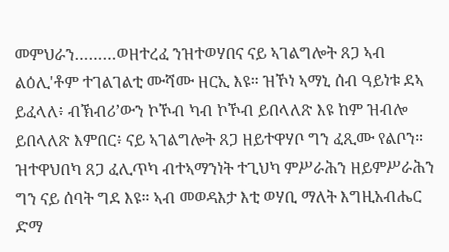መምህራን………ወዘተረፈ ንዝተወሃበና ናይ ኣገልግሎት ጸጋ ኣብ ልዕሊ'ቶም ተገልገልቲ ሙሻሙ ዘርኢ እዩ። ዝኾነ ኣማኒ ሰብ ዓይነቱ ደኣ ይፈላለ፥ ብኽብሪ’ውን ኮኾብ ካብ ኮኾብ ይበላለጽ እዩ ከም ዝብሎ ይበላለጽ እምበር፥ ናይ ኣገልግሎት ጸጋ ዘይተዋሃቦ ግን ፈጺሙ የልቦን። ዝተዋህበካ ጸጋ ፈሊጥካ ብተኣማንነት ተጊህካ ምሥራሕን ዘይምሥራሕን ግን ናይ ሰባት ግደ እዩ። ኣብ መወዳእታ እቲ ወሃቢ ማለት እግዚአብሔር ድማ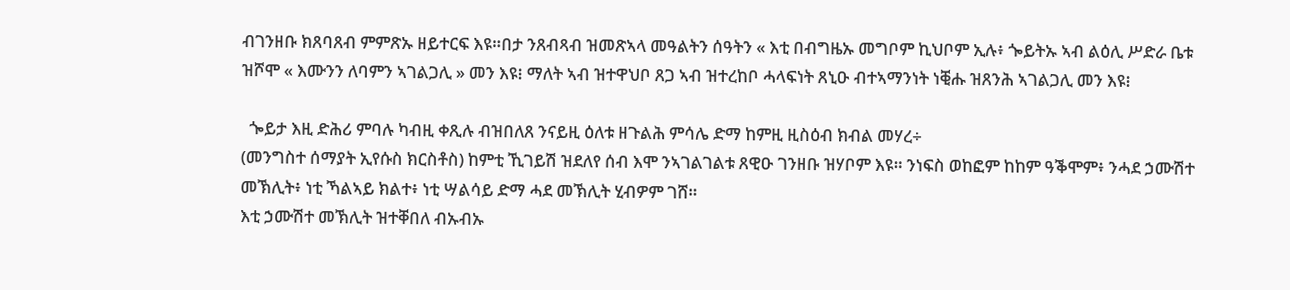ብገንዘቡ ክጸባጸብ ምምጽኡ ዘይተርፍ እዩ።በታ ንጸብጻብ ዝመጽኣላ መዓልትን ሰዓትን « እቲ በብግዜኡ መግቦም ኪህቦም ኢሉ፥ ጐይትኡ ኣብ ልዕሊ ሥድራ ቤቱ ዝሾሞ « እሙንን ለባምን ኣገልጋሊ » መን እዩ᎒ ማለት ኣብ ዝተዋህቦ ጸጋ ኣብ ዝተረከቦ ሓላፍነት ጸኒዑ ብተኣማንነት ነቒሑ ዝጸንሕ ኣገልጋሊ መን እዩ᎒

  ጐይታ እዚ ድሕሪ ምባሉ ካብዚ ቀጺሉ ብዝበለጸ ንናይዚ ዕለቱ ዘጉልሕ ምሳሌ ድማ ከምዚ ዚስዕብ ክብል መሃረ÷
(መንግስተ ሰማያት ኢየሱስ ክርስቶስ) ከምቲ ኺገይሽ ዝደለየ ሰብ እሞ ንኣገልገልቱ ጸዊዑ ገንዘቡ ዝሃቦም እዩ። ንነፍስ ወከፎም ከከም ዓቕሞም፥ ንሓደ ኃሙሽተ መኽሊት፥ ነቲ ኻልኣይ ክልተ፥ ነቲ ሣልሳይ ድማ ሓደ መኽሊት ሂብዎም ገሸ።
እቲ ኃሙሽተ መኽሊት ዝተቐበለ ብኡብኡ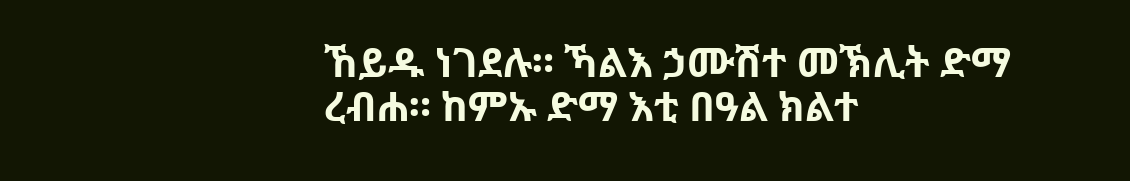ኸይዱ ነገደሉ። ኻልእ ኃሙሽተ መኽሊት ድማ ረብሐ። ከምኡ ድማ እቲ በዓል ክልተ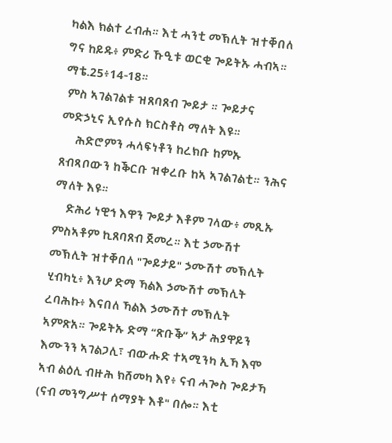ካልእ ክልተ ረብሐ። እቲ ሓንቲ መኽሊት ዝተቐበለ ግና ከይዱ፥ ምድሪ ኹዒቱ ወርቂ ጐይትኡ ሓብኣ። ማቴ.25፥14-18።
 ምስ ኣገልገልቱ ዝጸባጸብ ጐይታ ። ጐይታና መድኃኒና ኢየሱስ ክርስቶስ ማለት እዩ።
     ሕድሮምን ሓላፍነቶን ከረክቡ ከምኡ ጸብጻቦውን ከቕርቡ ዝቀረቡ ከኣ ኣገልገልቲ። ንሕና ማለት እዩ።
    ድሕሪ ነዊኅ እዋን ጐይታ እቶም ገላው፥ መጺኡ ምስኣቶም ኪጸባጸብ ጀመረ። እቲ ኃሙሽተ መኽሊት ዝተቐበለ "ጐይታይ" ኃሙሽተ መኽሊት ሂብካኒ፥ እንሆ ድማ ኻልእ ኃሙሽተ መኽሊት ረባሕኩ፥ እናበለ ኻልእ ኃሙሽተ መኽሊት ኣምጽአ። ጐይትኡ ድማ “ጽቡቕ” ኣታ ሕያዋይን እሙንን ኣገልጋሊ፣ ብውሑድ ተኣሚንካ ኢኻ እሞ ኣብ ልዕሊ ብዙሕ ክሸመካ እየ፥ ናብ ሓጐስ ጐይታኻ (ናብ መንግሥተ ሰማያት እቶ" በሎ። እቲ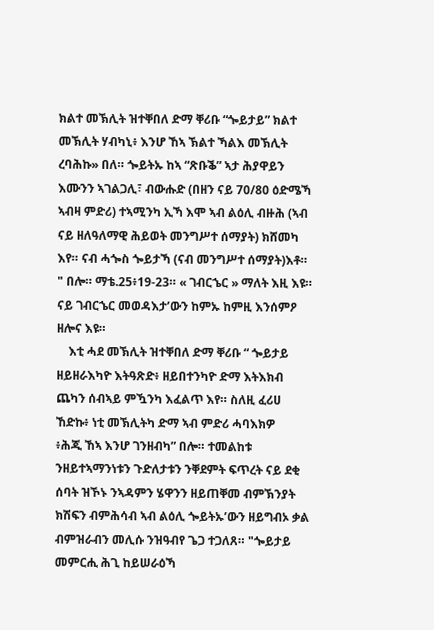ክልተ መኽሊት ዝተቐበለ ድማ ቐሪቡ “ጐይታይ” ክልተ መኽሊት ሃብካኒ፥ እንሆ ኸኣ ኽልተ ኻልእ መኽሊት ረባሕኩ» በለ። ጐይትኡ ከኣ “ጽቡቕ” ኣታ ሕያዋይን እሙንን ኣገልጋሊ፣ ብውሑድ (በዘን ናይ 70/80 ዕድሜኻ ኣብዛ ምድሪ) ተኣሚንካ ኢኻ እሞ ኣብ ልዕሊ ብዙሕ (ኣብ ናይ ዘለዓለማዊ ሕይወት መንግሥተ ሰማያት) ክሸመካ እየ። ናብ ሓጐስ ጐይታኻ (ናብ መንግሥተ ሰማያት)እቶ። " በሎ። ማቴ.25፥19-23። « ገብርኄር » ማለት እዚ እዩ። ናይ ገብርኄር መወዳእታ’ውን ከምኡ ከምዚ እንሰምዖ ዘሎና እዩ።
    እቲ ሓደ መኽሊት ዝተቐበለ ድማ ቐሪቡ “ ጐይታይ ዘይዘራእካዮ እትዓጽድ፥ ዘይበተንካዮ ድማ እትእክብ ጨካን ሰብኣይ ምዃንካ እፈልጥ እየ። ስለዚ ፈሪሀ ኸድኩ፥ ነቲ መኽሊትካ ድማ ኣብ ምድሪ ሓባእክዎ
፥ሕጂ ኸኣ እንሆ ገንዘብካ” በሎ። ተመልከቱ ንዘይተኣማንነቱን ጉድለታቱን ንቐደምት ፍጥረት ናይ ደቂ ሰባት ዝኾኑ ንኣዳምን ሄዋንን ዘይጠቐመ ብምኽንያት ክሽፍን ብምሕሳብ ኣብ ልዕሊ ጐይትኡ’ውን ዘይግብኦ ቃል ብምዝራብን መሊሱ ንዝዓብየ ጌጋ ተጋለጸ። "ጐይታይ መምርሒ ሕጊ ከይሠራዕኻ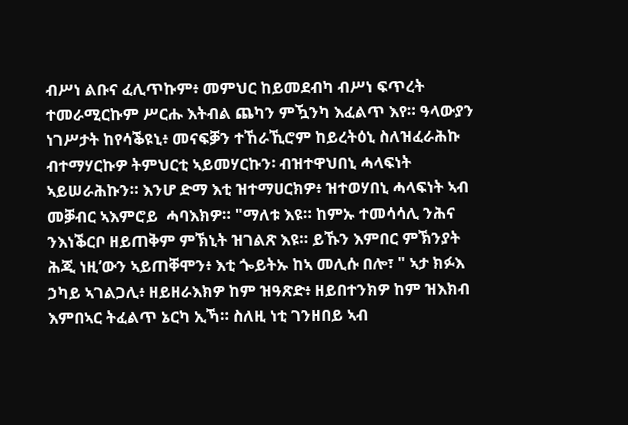ብሥነ ልቡና ፈሊጥኩም፥ መምህር ከይመደብካ ብሥነ ፍጥረት ተመራሚርኩም ሥርሑ እትብል ጨካን ምዃንካ እፈልጥ እየ። ዓላውያን ነገሥታት ከየሳቕዩኒ፥ መናፍቓን ተኸራኺሮም ከይረትዕኒ ስለዝፈራሕኩ ብተማሃርኩዎ ትምህርቲ ኣይመሃርኩን፡ ብዝተዋህበኒ ሓላፍነት ኣይሠራሕኩን። እንሆ ድማ እቲ ዝተማሀርክዎ፥ ዝተወሃበኒ ሓላፍነት ኣብ መቓብር ኣእምሮይ  ሓባእክዎ። "ማለቱ እዩ። ከምኡ ተመሳሳሊ ንሕና ንእነቕርቦ ዘይጠቅም ምኽኒት ዝገልጽ እዩ። ይኹን እምበር ምኽንያት ሕጂ ነዚ’ውን ኣይጠቐሞን፥ እቲ ጐይትኡ ከኣ መሊሱ በሎ፣ " ኣታ ክፉእ ኃካይ ኣገልጋሊ፥ ዘይዘራእክዎ ከም ዝዓጽድ፥ ዘይበተንክዎ ከም ዝእክብ እምበኣር ትፈልጥ ኔርካ ኢኻ። ስለዚ ነቲ ገንዘበይ ኣብ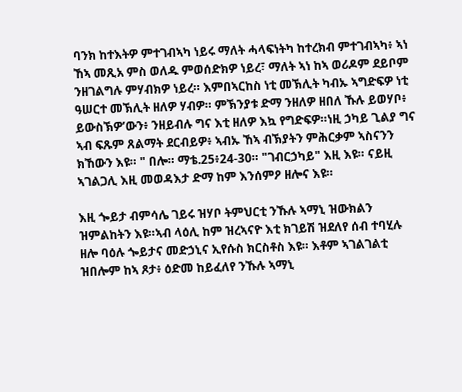ባንክ ከተእትዎ ምተገብኣካ ነይሩ ማለት ሓላፍነትካ ከተረክብ ምተገብኣካ፥ ኣነ ኸኣ መጺአ ምስ ወለዱ ምወሰድክዎ ነይረ፣ ማለት ኣነ ከኣ ወሪዶም ደይቦም ንዘገልግሉ ምሃብክዎ ነይረ። እምበኣርከስ ነቲ መኽሊት ካብኡ ኣግድፍዎ ነቲ ዓሠርተ መኽሊት ዘለዎ ሃብዎ። ምኽንያቱ ድማ ንዘለዎ ዘበለ ኹሉ ይወሃቦ፥ ይውስኽዎ’ውን፥ ንዘይብሉ ግና እቲ ዘለዎ እኳ የግድፍዎ።ነዚ ኃካይ ጊልያ ግና ኣብ ፍጹም ጸልማት ደርብይዎ፥ ኣብኡ ኸኣ ብኽያትን ምሕርቃም ኣስናንን ክኸውን እዩ። " በሎ። ማቴ.25፥24-30። "ገብርኃካይ" እዚ እዩ። ናይዚ ኣገልጋሊ እዚ መወዳእታ ድማ ከም እንሰምዖ ዘሎና እዩ።

እዚ ጐይታ ብምሳሌ ገይሩ ዝሃቦ ትምህርቲ ንኹሉ ኣማኒ ዝውክልን ዝምልከትን እዩ።ኣብ ላዕሊ ከም ዝረኣናዮ እቲ ክገይሽ ዝደለየ ሰብ ተባሂሉ ዘሎ ባዕሉ ጐይታና መድኃኒና ኢየሱስ ክርስቶስ እዩ። እቶም ኣገልገልቲ ዝበሎም ከኣ ጾታ፥ ዕድመ ከይፈለየ ንኹሉ ኣማኒ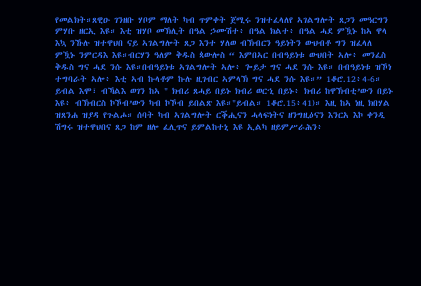የመልክት።ጸዊዑ ገንዘቡ ሃቦም ማለት ካብ ጥምቀት ጀሚሩ ንዝተፈላለየ ኣገልግሎት ጸጋን መዓርግን ምሃቡ ዘርኢ እዩ። እቲ ዝሃቦ መኽሊት በዓል ኃሙሽተ፥ በዓል ክልተ፥ በዓል ሓደ ምዃኑ ከኣ ዋላ እኳ ንኹሉ ዝተዋህበ ናይ ኣገልግሎት ጸጋ እንተ ሃለወ ብኽብርን ዓይነትን ውህብቶ ግን ዝፈላለ  ምዃኑ ንምርዳእ እዩ።ብርሃን ዓለም ቅዱስ ጳውሎስ “ እምበኣር በብዓይነቱ ውህበት ኣሎ፥ መንፈስ ቅዱስ ግና ሓደ ንሱ እዩ።በብዓይነቱ ኣገልግሎት ኣሎ፥ ጐይታ ግና ሓደ ንሱ እዩ። በብዓይነቱ ዝኾነ ተግባራት ኣሎ፥ እቲ ኣብ ኩላቶም ኩሉ ዚገብር ኣምላኽ ግና ሓደ ንሱ እዩ።” 1ቆሮ.12፥4-6። ይብል እሞ፣ ብኻልእ ወገን ከኣ " ክብሪ ጸሓይ በይኑ ክብሪ ወርኂ በይኑ፥ ክብሪ ከዋኽብቲ’ውን በይኑ እዩ፥ ብኽብርስ ኮኾብ’ውን ካብ ኮኾብ ይበልጽ እዩ።"ይብል። 1ቆሮ.15፥41)። እዚ ከኣ ነዚ ክበሃል ዝጸንሐ ዝያዳ የጉልሖ። ሰባት ካብ ኣገልግሎት ርቕሒናን ሓላፍነትና ዘንግዚዕናን እንርአ እኮ ቀንዲ ሽግሩ ዝተዋህበና ጸጋ ከም ዘሎ ፈሊጥና ይምልከተኒ እዩ ኢልካ ዘይምሥራሕን፥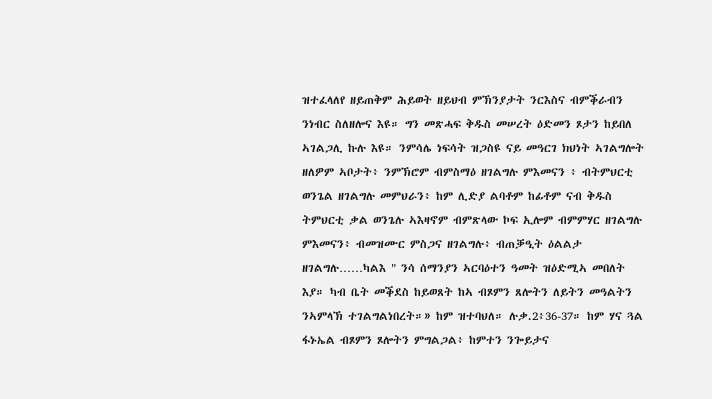ዝተፈላለየ ዘይጠቅም ሕይወት ዘይህብ ምኽንያታት ንርእስና ብምቕራብን ንነብር ስለዘሎና እዩ። ግን መጽሓፍ ቅዱስ መሠረት ዕድመን ጾታን ከይበለ ኣገልጋሊ ኩሉ እዩ። ንምሳሌ ነፍሳት ዝጋስዩ ናይ መዓርገ ክህነት ኣገልግሎት ዘለዎም ኣቦታት፥ ንምኽሮም ብምስማዕ ዘገልግሉ ምእመናን ፥ ብትምህርቲ ወንጌል ዘገልግሉ መምህራን፥ ከም ሊድያ ልባቶም ከፊቶም ናብ ቅዱስ ትምህርቲ ቃል ወንጌሉ ኣእዛኖም ብምጽላው ኮፍ ኢሎም ብምምሃር ዘገልግሉ ምእመናን፥ ብመዝሙር ምስጋና ዘገልግሉ፥ ብጠቓዒት ዕልልታ ዘገልግሉ……ካልእ " ንሳ ሰማንያን ኣርባዕተን ዓመት ዝዕድሚኣ መበለት እያ። ካብ ቤት መቕደስ ከይወጸት ከኣ ብጾምን ጸሎትን ለይትን መዓልትን ንኣምላኽ ተገልግልነበረት።» ከም ዝተባህለ። ሉቃ.2፥36-37። ከም ሃና ጓል ፋኑኤል ብጾምን ጾሎትን ምግልጋል፥ ከምተን ንጐይታና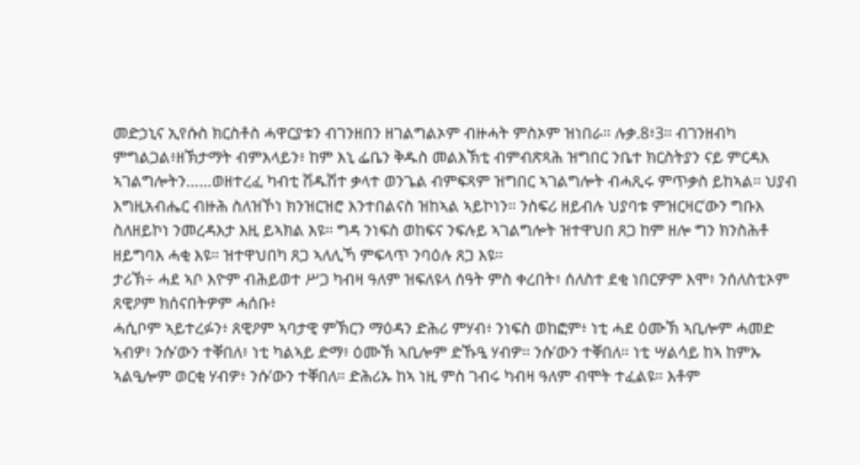መድኃኒና ኢየሱስ ክርስቶስ ሓዋርያቱን ብገንዘበን ዘገልግልኦም ብዙሓት ምስኦም ዝነበራ። ሉቃ.8፥3። ብገንዘብካ ምግልጋል፥ዘኽታማት ብምእላይን፥ ከም እኒ ፌቤን ቅዱስ መልእኽቲ ብምብጽጻሕ ዝግበር ንቤተ ክርስትያን ናይ ምርዳእ ኣገልግሎትን……ወዘተረፈ ካብቲ ሽዱሽተ ቃላተ ወንጌል ብምፍጻም ዝግበር ኣገልግሎት ብሓጺሩ ምጥቃስ ይከኣል። ህያብ እግዚአብሔር ብዙሕ ስለዝኾነ ክንዝርዝሮ እንተበልናስ ዝከኣል ኣይኮነን። ንስፍሪ ዘይብሉ ህያባቱ ምዝርዛር’ውን ግቡእ ስለዘይኮነ ንመረዳእታ እዚ ይኣክል እዩ። ግዳ ንነፍስ ወከፍና ንፍሉይ ኣገልግሎት ዝተዋህበ ጸጋ ከም ዘሎ ግን ክንስሕቶ ዘይግባእ ሓቂ እዩ። ዝተዋህበካ ጸጋ ኣለሊኻ ምፍላጥ ንባዕሉ ጸጋ እዩ።
ታሪኽ÷ ሓደ ኣቦ እዮም ብሕይወተ ሥጋ ካብዛ ዓለም ዝፍለዩላ ሰዓት ምስ ቀረበት፥ ሰለስተ ደቂ ነበርዎም እሞ፥ ንሰለስቲኦም ጸዊዖም ክሰናበትዎም ሓሰቡ፥
ሓሲቦም ኣይተረፉን፥ ጸዊዖም ኣባታዊ ምኽርን ማዕዳን ድሕሪ ምሃብ፥ ንነፍስ ወከፎም፥ ነቲ ሓደ ዕሙኽ ኣቢሎም ሓመድ ኣብዎ፥ ንሱ’ውን ተቐበለ፥ ነቲ ካልኣይ ድማ፥ ዕሙኽ ኣቢሎም ድኹዒ ሃብዎ። ንሱ’ውን ተቐበለ። ነቲ ሣልሳይ ከኣ ከምኡ ኣልዒሎም ወርቂ ሃብዎ፥ ንሱ’ውን ተቐበለ። ድሕሪኡ ከኣ ነዚ ምስ ገብሩ ካብዛ ዓለም ብሞት ተፈልዩ። እቶም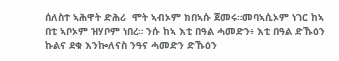ሰለስተ ኣሕዋት ድሕሪ  ሞት ኣብኦም ክበኣሱ ጀመሩ።መባኣሲኦም ነገር ከኣ በቲ ኣቦኦም ዝሃቦም ነበረ። ንሱ ከኣ እቲ በዓል ሓመድን፥ እቲ በዓል ድኹዕን ኩልና ደቁ እንኰለናስ ንዓና ሓመድን ድኹዕን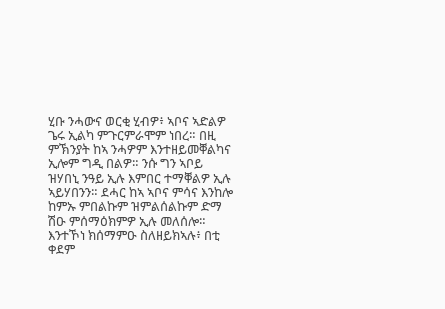ሂቡ ንሓውና ወርቂ ሂብዎ፥ ኣቦና ኣድልዎ ጌሩ ኢልካ ምጉርምራሞም ነበረ። በዚ ምኽንያት ከኣ ንሓዎም እንተዘይመቐልካና ኢሎም ግዲ በልዎ። ንሱ ግን ኣቦይ ዝሃበኒ ንዓይ ኢሉ እምበር ተማቐልዎ ኢሉ ኣይሃበንን። ደሓር ከኣ ኣቦና ምሳና እንከሎ ከምኡ ምበልኩም ዝምልሰልኩም ድማ ሽዑ ምሰማዕክምዎ ኢሉ መለሰሎ። እንተኾነ ክሰማምዑ ስለዘይክኣሉ፥ በቲ ቀደም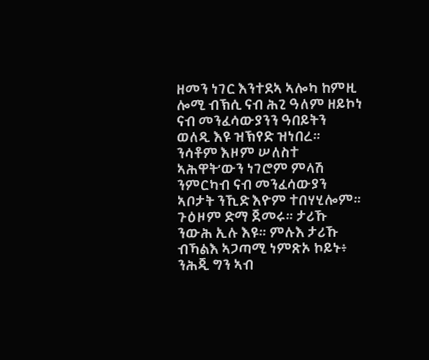ዘመን ነገር እንተደኣ ኣሎካ ከምዚ ሎሚ ብኽሲ ናብ ሕጊ ዓለም ዘይኮነ ናብ መንፈሳውያንን ዓበይትን ወለዲ እዩ ዝኽየድ ዝነበረ። ንሳቶም እዞም ሠለስተ ኣሕዋት’ውን ነገሮም ምላሽ ንምርካብ ናብ መንፈሳውያን ኣቦታት ንኺድ እዮም ተበሃሂሎም። ጉዕዞም ድማ ጀመሩ። ታሪኹ ንውሕ ኢሉ እዩ። ምሉእ ታሪኹ ብኻልእ ኣጋጣሚ ነምጽኦ ኮይኑ፥ ንሕጂ ግን ኣብ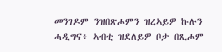መንገዶም ንዝበጽሖምን ዝረኣይዎ ኩሉን ሓዲግና፥ ኣብቲ ዝደለይዎ ቦታ በጺሖም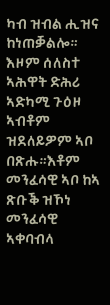ካብ ዝብል ሒዝና ከነጠቓልሎ። እዞም ሰለስተ ኣሕዋት ድሕሪ ኣድካሚ ጉዕዞ ኣብቶም ዝደለይዎም ኣቦ በጽሑ።እቶም መንፈሳዊ ኣቦ ከኣ ጽቡቕ ዝኾነ መንፈሳዊ ኣቀባብላ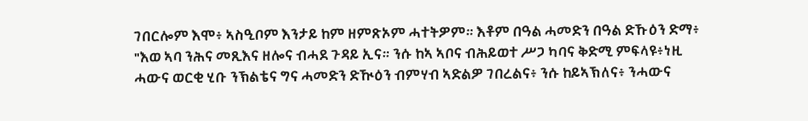ገበርሎም እሞ፥ ኣስዒቦም እንታይ ከም ዘምጽኦም ሓተትዎም። እቶም በዓል ሓመድን በዓል ድኹዕን ድማ፥ "እወ ኣባ ንሕና መጺእና ዘሎና ብሓደ ጉዳይ ኢና። ንሱ ከኣ ኣቦና ብሕይወተ ሥጋ ካባና ቅድሚ ምፍላዩ፥ነዚ ሓውና ወርቂ ሂቡ ንኽልቴና ግና ሓመድን ድዂዕን ብምሃብ ኣድልዎ ገበረልና፥ ንሱ ከይኣኽለና፥ ንሓውና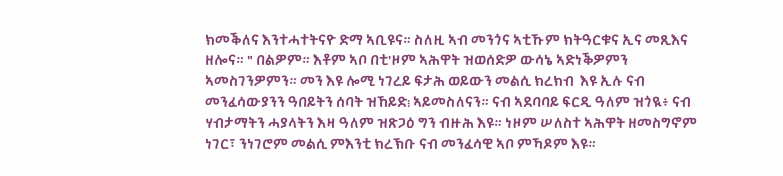ክመቕለና እንተሓተትናዮ ድማ ኣቢዩና። ስለዚ ኣብ መንጎና ኣቲኹም ክትዓርቁና ኢና መጺእና ዘሎና። " በልዎም። እቶም ኣቦ በቲ'ዞም ኣሕዋት ዝወሰድዎ ውሳኔ ኣድነቕዎምን ኣመስገንዎምን። መን እዩ ሎሚ ነገረይ ፍታሕ ወይውን መልሲ ክረክብ  እዩ ኢሉ ናብ መንፈሳውያንን ዓበይትን ሰባት ዝኸይድ᎒ ኣይመስለናን። ናብ ኣደባባይ ፍርዲ ዓለም ዝጎዪ፥ ናብ ሃብታማትን ሓያላትን እዛ ዓለም ዝጽጋዕ ግን ብዙሕ እዩ። ነዞም ሠለስተ ኣሕዋት ዘመስግኖም ነገር፣ ንነገሮም መልሲ ምእንቲ ክረኽቡ ናብ መንፈሳዊ ኣቦ ምኻዶም እዩ።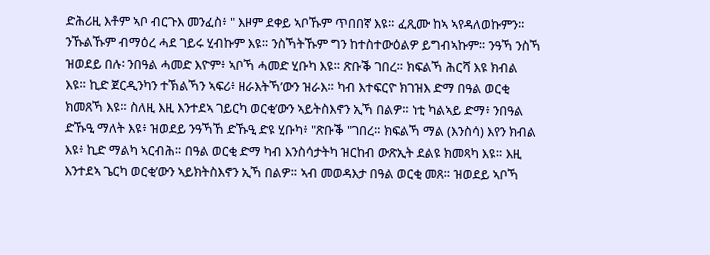ድሕሪዚ እቶም ኣቦ ብርጉእ መንፈስ፥ " እዞም ደቀይ ኣቦኹም ጥበበኛ እዩ። ፈጺሙ ከኣ ኣየዳለወኩምን። ንኹልኹም ብማዕረ ሓደ ገይሩ ሂብኩም እዩ። ንስኻትኹም ግን ከተስተውዕልዎ ይግብኣኩም። ንዓኻ ንስኻ ዝወደይ በሉ፡ ንበዓል ሓመድ እዮም፥ ኣቦኻ ሓመድ ሂቡካ እዩ። ጽቡቕ ገበረ። ክፍልኻ ሕርሻ እዩ ክብል እዩ። ኪድ ጀርዲንካን ተኽልኻን ኣፍሪ፥ ዘራእትኻ’ውን ዝራእ። ካብ እተፍርዮ ክገዝእ ድማ በዓል ወርቂ ክመጸኻ እዩ። ስለዚ እዚ እንተደኣ ገይርካ ወርቂ’ውን ኣይትስእኖን ኢኻ በልዎ። ነቲ ካልኣይ ድማ፥ ንበዓል ድኹዒ ማለት እዩ፥ ዝወደይ ንዓኻኸ ድኹዒ ድዩ ሂቡካ፥ "ጽቡቕ "ገበረ። ክፍልኻ ማል (እንስሳ) እየን ክብል እዩ፥ ኪድ ማልካ ኣርብሕ። በዓል ወርቂ ድማ ካብ እንስሳታትካ ዝርከብ ውጽኢት ደልዩ ክመጻካ እዩ። እዚ እንተደኣ ጌርካ ወርቂ’ውን ኣይክትስእኖን ኢኻ በልዎ። ኣብ መወዳእታ በዓል ወርቂ መጸ። ዝወደይ ኣቦኻ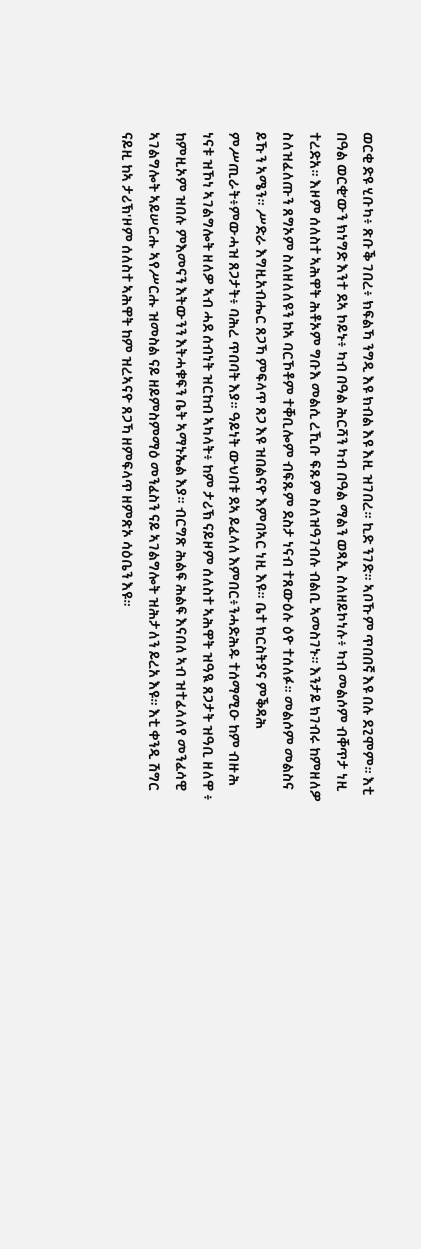ወርቂ ድዩ ሂቡካ፥ ጽቡቕ ገበረ፥ ክፍልኻ ንግዲ እዩ ክብል እዩ እዚ ዝገበረ። ኪድ ንገድ። ኣቦኹም ጥበበኛ እዩ በሉ ደጊሞም። እቲ በዓል ወርቂ’ውን ክነግድ እንተ ደኣ ኮይኑ፥ ካብ በዓል ሕርሻን ካብ በዓል ማልን ወጻኢ ስለዘይኮነሉ፥ ካብ መልሶም ብቐጥታ ነዚ ተረድአ። እዞም ሰለስተ ኣሕዋት ሕቶኦም ግቡእ መልሲ ረኺቡ ፍጹም ስለዝዓገብሉ ብልቢ ኣመስገኑ። እንታይ ክገብሩ ከምዘለዎ ስለዝፈለጡን ጸግኦም ስለዘለለዩን ከኣ ባርኾቶም ተቐቢሎም ብፍጹም ደስታ ነናብ ተጸውዕሉ ዕዮ ተሰለፉ። መልሶም መልስና ይኹን ኣሜን። ሥድራ እግዚአብሔር ጸጋኻ ምፍላጥ ጸጋ እዩ ዝበልናዮ እምበኣር ነዚ እዩ። ቤተ ክርስትያና ምቕዳሕ ምሥጢራት፥ምውሓዝ ጸጋታት፥ ባሕረ ጥበባት እያ። ዓይነት ውህበቱ ደኣ ይፈላለ እምበር፥ንሓድሕዱ ተሰማሚዑ ከም ብዙሕ ነናቱ ዝኾነ ኣገልግሎት ዘለዎ ኣብ ሓደ ሰብነት ዝርከብ ኣካላት፥ ከም ታሪኽ ናይዞም ሰለስተ ኣሕዋት ዝዓዪ ጸጋታት ዝዓቢ ዘለዋ ፥ ከምዚኦም ዝበሉ ምእመናን እትውንን እትሓቁፍን ቤት ኣማኑኤል እያ። ብርግጽ ሕልፍ ሕልፍ እናበለ ኣብ ዝተፈላለየ መንፈሳዊ ኣገልግሎት ኣይሠርሑ ኣየሥርሑ ዝመስል ናይ ዘይምስምማዕ መንፈስን ናይ ኣገልግሎት ዝሕታለን ይረአ እዩ። እቲ ቀንዲ ሽግር ናይዚ ከኣ ታሪኽ'ዞም ሰለስተ ኣሕዋት ከም ዝረኣናዮ ጸጋኻ ዘምፍላጥ ዘምጽኦ ሳዕቤን እዩ።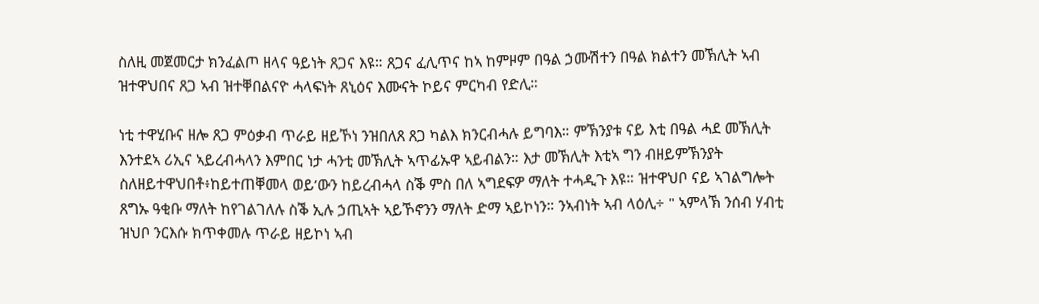ስለዚ መጀመርታ ክንፈልጦ ዘላና ዓይነት ጸጋና እዩ። ጸጋና ፈሊጥና ከኣ ከምዞም በዓል ኃሙሽተን በዓል ክልተን መኽሊት ኣብ ዝተዋህበና ጸጋ ኣብ ዝተቐበልናዮ ሓላፍነት ጸኒዕና እሙናት ኮይና ምርካብ የድሊ።

ነቲ ተዋሂቡና ዘሎ ጸጋ ምዕቃብ ጥራይ ዘይኾነ ንዝበለጸ ጸጋ ካልእ ክንርብሓሉ ይግባእ። ምኽንያቱ ናይ እቲ በዓል ሓደ መኽሊት እንተደኣ ሪኢና ኣይረብሓላን እምበር ነታ ሓንቲ መኽሊት ኣጥፊኡዋ ኣይብልን። እታ መኽሊት እቲኣ ግን ብዘይምኽንያት ስለዘይተዋህበቶ፥ከይተጠቐመላ ወይ’ውን ከይረብሓላ ስቕ ምስ በለ ኣግደፍዎ ማለት ተሓዲጉ እዩ። ዝተዋህቦ ናይ ኣገልግሎት ጸግኡ ዓቂቡ ማለት ከየገልገለሉ ስቕ ኢሉ ኃጢኣት ኣይኾኖንን ማለት ድማ ኣይኮነን። ንኣብነት ኣብ ላዕሊ÷ " ኣምላኽ ንሰብ ሃብቲ ዝህቦ ንርእሱ ክጥቀመሉ ጥራይ ዘይኮነ ኣብ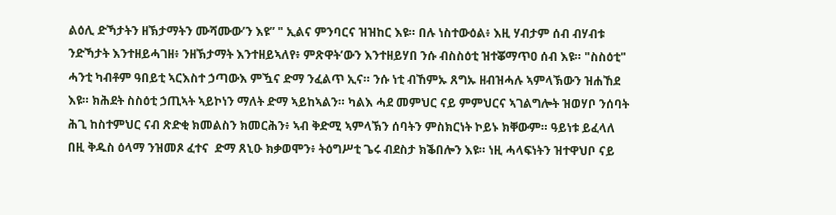ልዕሊ ድኻታትን ዘኽታማትን ሙሻሙው’ን እዩ” " ኢልና ምንባርና ዝዝከር እዩ። በሉ ነስተውዕል፥ እዚ ሃብታም ሰብ ብሃብቱ ንድኻታት እንተዘይሓገዘ፥ ንዘኽታማት እንተዘይኣለየ፥ ምጽዋት’ውን እንተዘይሃበ ንሱ ብስስዕቲ ዝተቖማጥዐ ሰብ እዩ። "ስስዕቲ" ሓንቲ ካብቶም ዓበይቲ ኣርእስተ ኃጣውእ ምዃና ድማ ንፈልጥ ኢና። ንሱ ነቲ ብኸምኡ ጸግኡ ዘብዝሓሉ ኣምላኽውን ዝሐኸደ እዩ። ክሕደት ስስዕቲ ኃጢኣት ኣይኮነን ማለት ድማ ኣይከኣልን። ካልእ ሓደ መምህር ናይ ምምህርና ኣገልግሎት ዝወሃቦ ንሰባት ሕጊ ከስተምህር ናብ ጽድቂ ክመልስን ክመርሕን፥ ኣብ ቅድሚ ኣምላኽን ሰባትን ምስክርነት ኮይኑ ክቐውም። ዓይነቱ ይፈላለ በዚ ቅዱስ ዕላማ ንዝመጾ ፈተና  ድማ ጸኒዑ ክቃወሞን፥ ትዕግሥቲ ጌሩ ብደስታ ክቕበሎን እዩ። ነዚ ሓላፍነትን ዝተዋህቦ ናይ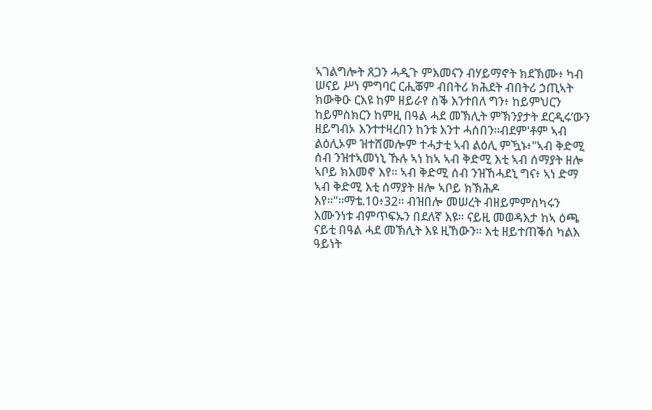ኣገልግሎት ጸጋን ሓዲጉ ምእመናን ብሃይማኖት ክደኽሙ፥ ካብ ሠናይ ሥነ ምግባር ርሒቖም ብበትሪ ክሕደት ብበትሪ ኃጢኣት ክውቅዑ ርእዩ ከም ዘይራየ ስቕ እንተበለ ግን፥ ከይምህርን ከይምስክርን ከምዚ በዓል ሓደ መኽሊት ምኽንያታት ደርዲሩ’ውን ዘይግብኦ እንተተዛረበን ከንቱ እንተ ሓሰበን።ብደም'ቶም ኣብ ልዕሊኦም ዝተሸመሎም ተሓታቲ ኣብ ልዕሊ ምዃኑ፥"ኣብ ቅድሚ ሰብ ንዝተኣመነኒ ኹሉ ኣነ ከኣ ኣብ ቅድሚ እቲ ኣብ ሰማያት ዘሎ ኣቦይ ክእመኖ እየ። ኣብ ቅድሚ ሰብ ንዝኸሓደኒ ግና፥ ኣነ ድማ ኣብ ቅድሚ እቲ ሰማያት ዘሎ ኣቦይ ክኽሕዶ እየ።"።ማቴ.10፥32። ብዝበሎ መሠረት ብዘይምምስካሩን እሙንነቱ ብምጥፍኡን በደለኛ እዩ። ናይዚ መወዳእታ ከኣ ዕጫ ናይቲ በዓል ሓደ መኽሊት እዩ ዚኸውን። እቲ ዘይተጠቕሰ ካልእ ዓይነት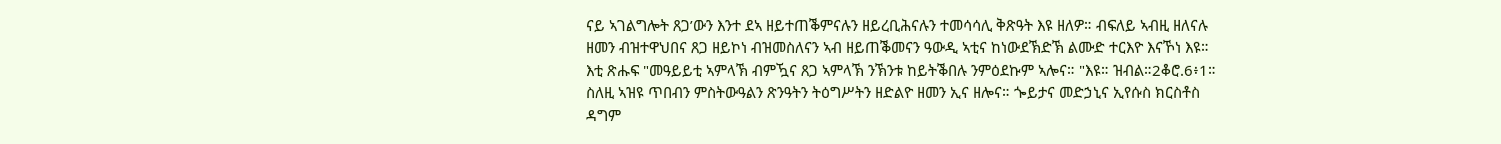ናይ ኣገልግሎት ጸጋ’ውን እንተ ደኣ ዘይተጠቕምናሉን ዘይረቢሕናሉን ተመሳሳሊ ቅጽዓት እዩ ዘለዎ። ብፍለይ ኣብዚ ዘለናሉ ዘመን ብዝተዋህበና ጸጋ ዘይኮነ ብዝመስለናን ኣብ ዘይጠቕመናን ዓውዲ ኣቲና ከነውደኽድኽ ልሙድ ተርእዮ እናኾነ እዩ። እቲ ጽሑፍ "መዓይይቲ ኣምላኽ ብምዃና ጸጋ ኣምላኽ ንኽንቱ ከይትቕበሉ ንምዕደኩም ኣሎና። "እዩ። ዝብል።2ቆሮ.6፥1። ስለዚ ኣዝዩ ጥበብን ምስትውዓልን ጽንዓትን ትዕግሥትን ዘድልዮ ዘመን ኢና ዘሎና። ጐይታና መድኃኒና ኢየሱስ ክርስቶስ ዳግም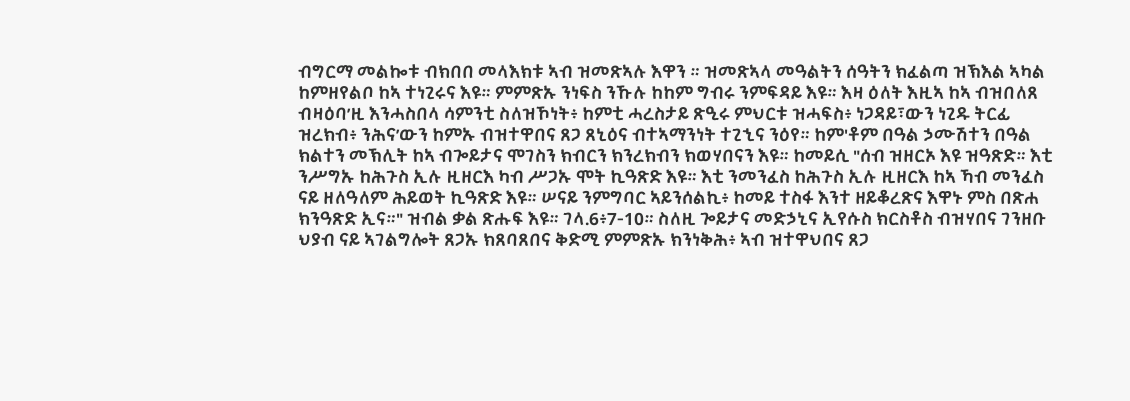ብግርማ መልኰቱ ብክበበ መላእክቱ ኣብ ዝመጽኣሉ እዋን ። ዝመጽኣላ መዓልትን ሰዓትን ክፈልጣ ዝኽእል ኣካል ከምዘየልቦ ከኣ ተነጊሩና እዩ። ምምጽኡ ንነፍስ ንኹሉ ከከም ግብሩ ንምፍዳይ እዩ። እዛ ዕለት እዚኣ ከኣ ብዝበለጸ ብዛዕባ’ዚ እንሓስበላ ሳምንቲ ስለዝኾነት፥ ከምቲ ሓረስታይ ጽዒሩ ምህርቱ ዝሓፍስ፥ ነጋዳይ፣ውን ነጊዱ ትርፊ ዝረክብ፥ ንሕና’ውን ከምኡ ብዝተዋበና ጸጋ ጸኒዕና ብተኣማንነት ተጊኂና ንዕየ። ከም'ቶም በዓል ኃሙሽተን በዓል ክልተን መኽሊት ከኣ ብጐይታና ሞገስን ክብርን ክንረክብን ክወሃበናን እዩ። ከመይሲ "ሰብ ዝዘርኦ እዩ ዝዓጽድ። እቲ ንሥግኡ ከሕጉስ ኢሉ ዚዘርእ ካብ ሥጋኡ ሞት ኪዓጽድ እዩ። እቲ ንመንፈስ ከሕጉስ ኢሉ ዚዘርእ ከኣ ኻብ መንፈስ ናይ ዘለዓለም ሕይወት ኪዓጽድ እዩ። ሠናይ ንምግባር ኣይንሰልኪ፥ ከመይ ተስፋ እንተ ዘይቆረጽና እዋኑ ምስ በጽሐ ክንዓጽድ ኢና።" ዝብል ቃል ጽሑፍ እዩ። ገላ.6፥7-10። ስለዚ ጐይታና መድኃኒና ኢየሱስ ክርስቶስ ብዝሃበና ገንዘቡ ህያብ ናይ ኣገልግሎት ጸጋኡ ክጸባጸበና ቅድሚ ምምጽኡ ክንነቅሕ፥ ኣብ ዝተዋህበና ጸጋ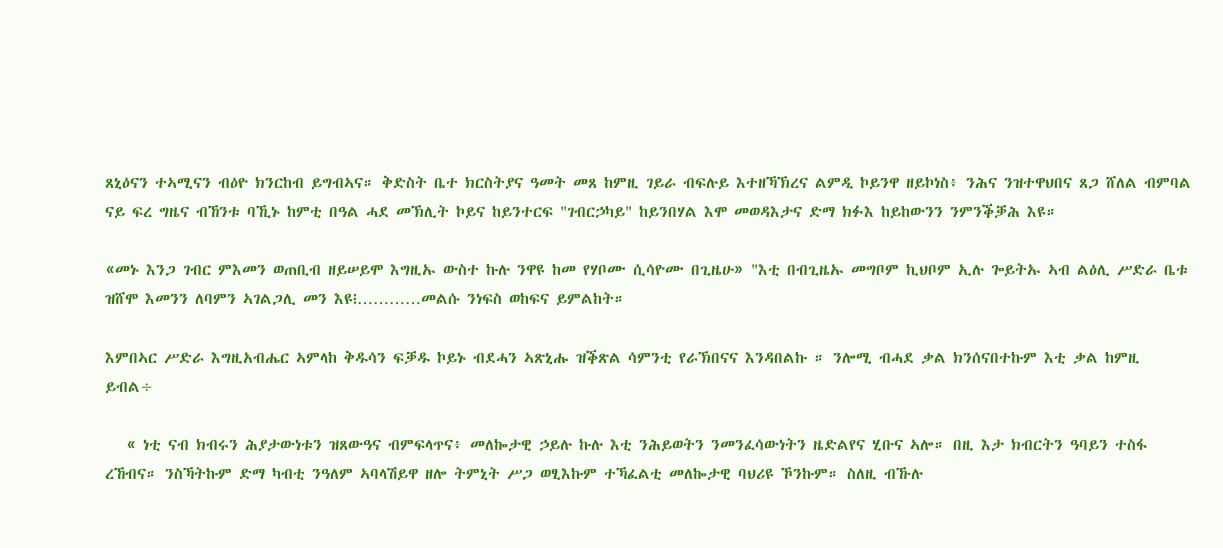ጸኒዕናን ተኣሚናን ብዕዮ ክንርከብ ይግብኣና። ቅድስት ቤተ ክርስትያና ዓመት መጸ ከምዚ ገይራ ብፍሉይ እተዘኻኽረና ልምዲ ኮይንዋ ዘይኮነስ፥ ንሕና ንዝተዋህበና ጸጋ ሸለል ብምባል ናይ ፍረ ግዜና ብኸንቱ ባኺኑ ከምቲ በዓል ሓደ መኽሊት ኮይና ከይንተርፍ "ገብርኃካይ" ከይንበሃል እሞ መወዳእታና ድማ ክፉእ ከይከውንን ንምንቕቓሕ እዩ።

«መኑ እንጋ ገብር ምእመን ወጠቢብ ዘይሠይሞ እግዚኡ ውስተ ኩሉ ንዋዩ ከመ የሃቦሙ ሲሳዮሙ በጊዜሁ» "እቲ በብጊዜኡ መግቦም ኪህቦም ኢሉ ጐይትኡ ኣብ ልዕሊ ሥድራ ቤቱ ዝሸሞ እመንን ለባምን ኣገልጋሊ መን እዩ᎒…………መልሱ ንነፍስ ወከፍና ይምልከት።

እምበኣር ሥድራ እግዚአብሔር ኣምላከ ቅዱሳን ፍቓዱ ኮይኑ ብደሓን ኣጽኒሑ ዝቕጽል ሳምንቲ የራኽበናና እንዳበልኩ ። ንሎሚ ብሓደ ቃል ክንሰናበተኩም እቲ ቃል ከምዚ ይብል÷

   « ነቲ ናብ ክብሩን ሕያታውነቱን ዝጸውዓና ብምፍላጥና፥ መለኰታዊ ኃይሉ ኩሉ እቲ ንሕይወትን ንመንፈሳውነትን ዜድልየና ሂቡና ኣሎ። በዚ እታ ክብርትን ዓባይን ተስፋ ረኸብና። ንስኻትኩም ድማ ካብቲ ንዓለም ኣባላሽይዋ ዘሎ ትምኒት ሥጋ ወፂእኩም ተኻፈልቲ መለኰታዊ ባህሪዩ ኾንኩም። ስለዚ ብኹሉ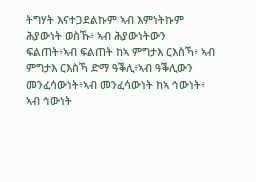ትግሃት እናተጋደልኩም ኣብ እምነትኩም ሕያውነት ወስኹ፥ ኣብ ሕያውነትውን ፍልጠት፥ኣብ ፍልጠት ከኣ ምግታእ ርእስኻ፥ ኣብ ምግታእ ርእስኻ ድማ ዓቕሊ፥ኣብ ዓቕሊውን መንፈሳውነት፥ኣብ መንፈሳውነት ከኣ ኅውነት፥ ኣብ ኅውነት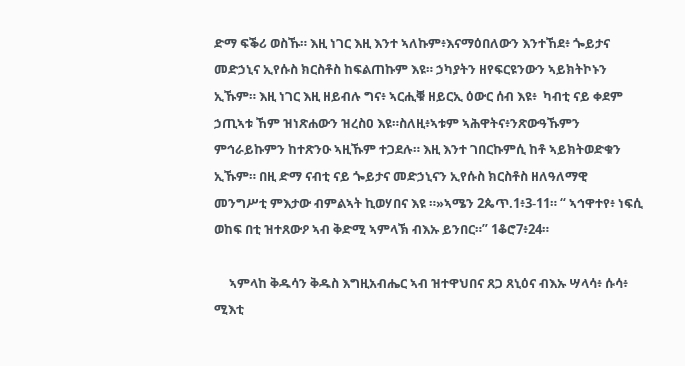ድማ ፍቕሪ ወስኹ። እዚ ነገር እዚ እንተ ኣለኩም፥እናማዕበለውን እንተኸደ፥ ጐይታና መድኃኒና ኢየሱስ ክርስቶስ ከፍልጠኩም እዩ። ኃካያትን ዘየፍርዩንውን ኣይክትኮኑን ኢኹም። እዚ ነገር እዚ ዘይብሉ ግና፥ ኣርሒቑ ዘይርኢ ዕውር ሰብ እዩ፥  ካብቲ ናይ ቀደም ኃጢኣቱ ኸም ዝነጽሐውን ዝረስዐ እዩ።ስለዚ፥ኣቱም ኣሕዋትና፥ንጽውዓኹምን ምኅራይኩምን ከተጽንዑ ኣዚኹም ተጋደሉ። እዚ እንተ ገበርኩምሲ ከቶ ኣይክትወድቁን ኢኹም። በዚ ድማ ናብቲ ናይ ጐይታና መድኃኒናን ኢየሱስ ክርስቶስ ዘለዓለማዊ መንግሥቲ ምእታው ብምልኣት ኪወሃበና እዩ ።»ኣሜን 2ጴጥ.1፥3-11። “ ኣኅዋተየ፥ ነፍሲ ወከፍ በቲ ዝተጸውዖ ኣብ ቅድሚ ኣምላኽ ብእኡ ይንበር።” 1ቆሮ7፥24።

     ኣምላከ ቅዱሳን ቅዱስ እግዚአብሔር ኣብ ዝተዋህበና ጸጋ ጸኒዕና ብእኡ ሣላሳ፥ ሱሳ፥ ሚእቲ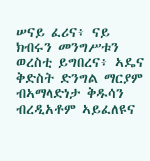ሠናይ ፈሪና፥ ናይ ክብሩን መንግሥቱን ወረስቲ ይግበረና፥ ኣዴና ቅድስት ድንግል ማርያም ብኣማላድነታ ቅዱሳን ብረዲአቶም ኣይፈለዩና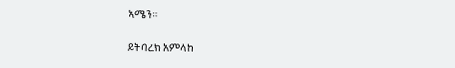ኣሜን።

ይትባረክ አምላከ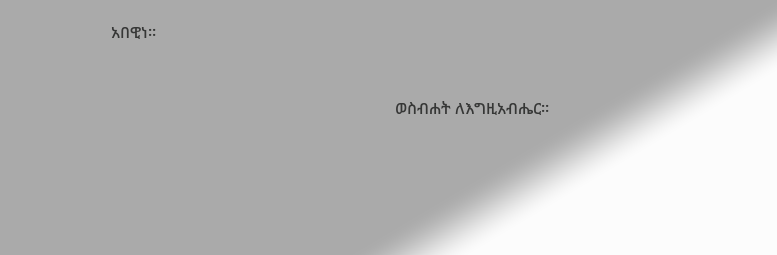አበዊነ።



                                                                       ወስብሐት ለእግዚአብሔር።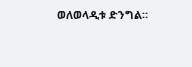ወለወላዲቱ ድንግል።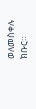ወለመስቀሉ ክቡር።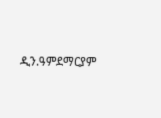ዲን.ዓምደማርያም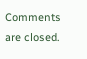Comments are closed.